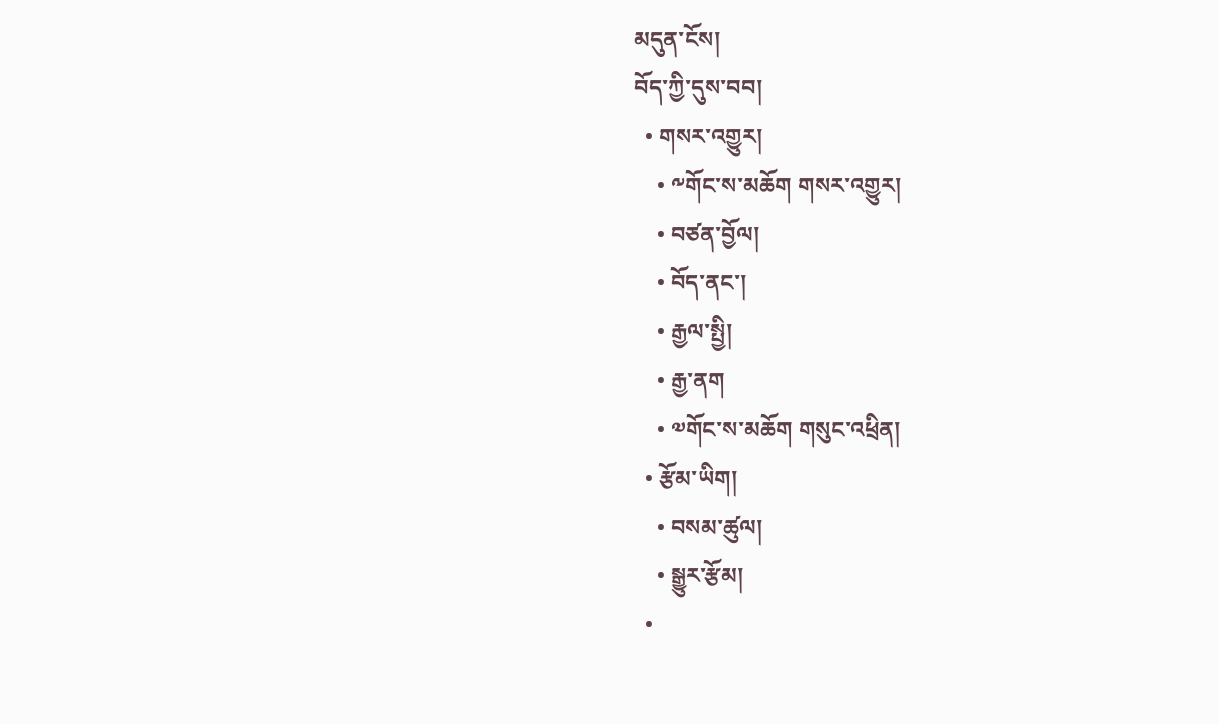མདུན་ངོས།
བོད་ཀྱི་དུས་བབ།
  • གསར་འགྱུར།
    • ༸གོང་ས་མཆོག གསར་འགྱུར།
    • བཙན་བྱོལ།
    • བོད་ནང་།
    • རྒྱལ་སྤྱི།
    • རྒྱ་ནག
    • ༧གོང་ས་མཆོག གསུང་འཕྲིན།
  • རྩོམ་ཡིག།
    • བསམ་ཚུལ།
    • སྒྱུར་རྩོམ།
  •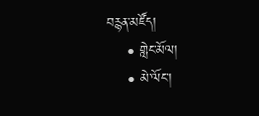བརྙན་མཛོད།
    • གླེང་མོལ།
    • མེ་ལོང་།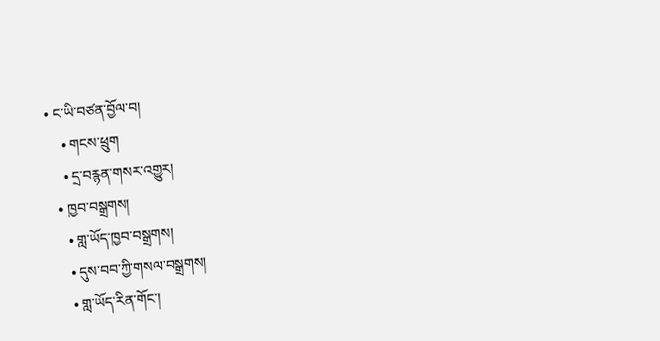• ང་ཡི་བཙན་བྱོལ་བ།
    • གངས་ཕྲུག
    • དྲ་བརྙན་གསར་འགྱུར།
  • ཁྱབ་བསྒྲགས།
    • གླ་ཡོད་ཁྱབ་བསྒྲགས།
    • དུས་བབ་ཀྱི་གསལ་བསྒྲགས།
    • གླ་ཡོད་རིན་གོང་།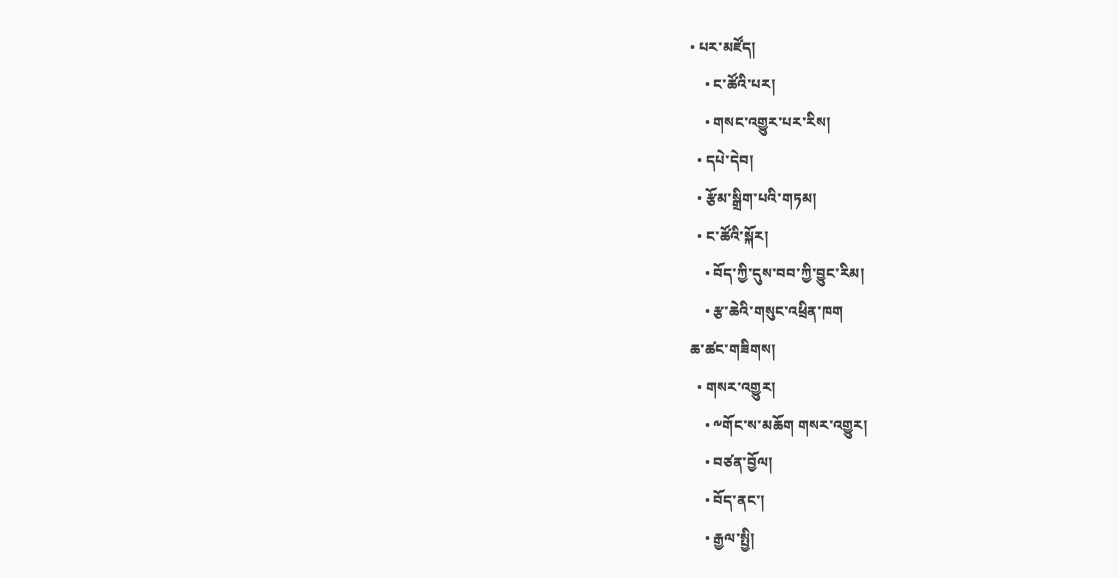• པར་མཛོད།
    • ང་ཚོའི་པར།
    • གསང་འགྱུར་པར་རིས།
  • དཔེ་དེབ།
  • རྩོམ་སྒྲིག་པའི་གཏམ།
  • ང་ཚོའི་སྐོར།
    • བོད་ཀྱི་དུས་བབ་ཀྱི་བྱུང་རིམ།
    • རྩ་ཆེའི་གསུང་འཕྲིན་ཁག
ཆ་ཚང་གཟིགས།
  • གསར་འགྱུར།
    • ༸གོང་ས་མཆོག གསར་འགྱུར།
    • བཙན་བྱོལ།
    • བོད་ནང་།
    • རྒྱལ་སྤྱི།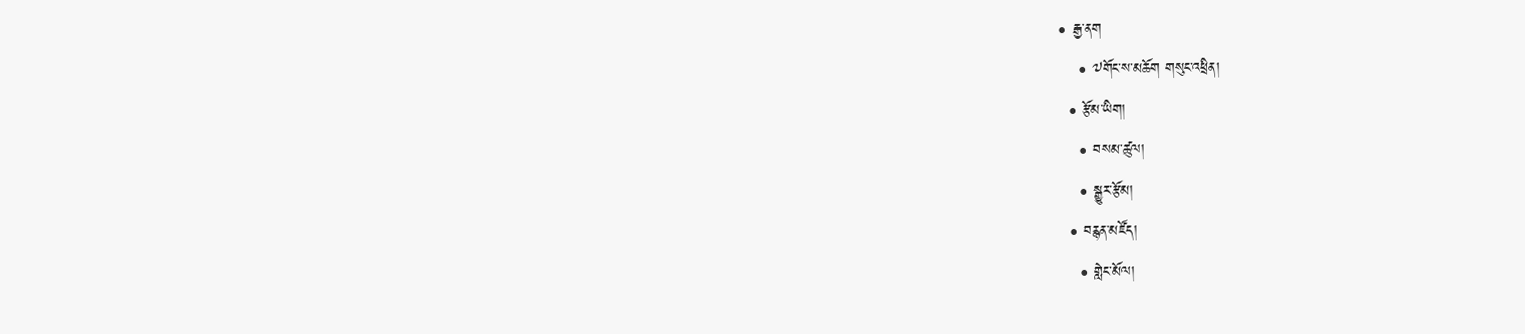• རྒྱ་ནག
    • ༧གོང་ས་མཆོག གསུང་འཕྲིན།
  • རྩོམ་ཡིག།
    • བསམ་ཚུལ།
    • སྒྱུར་རྩོམ།
  • བརྙན་མཛོད།
    • གླེང་མོལ།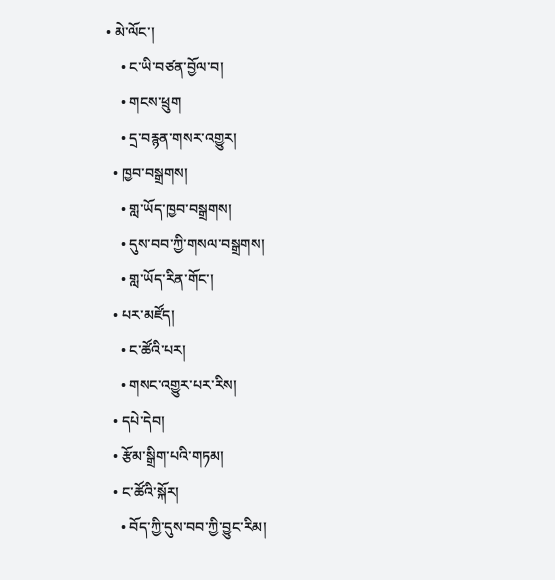• མེ་ལོང་།
    • ང་ཡི་བཙན་བྱོལ་བ།
    • གངས་ཕྲུག
    • དྲ་བརྙན་གསར་འགྱུར།
  • ཁྱབ་བསྒྲགས།
    • གླ་ཡོད་ཁྱབ་བསྒྲགས།
    • དུས་བབ་ཀྱི་གསལ་བསྒྲགས།
    • གླ་ཡོད་རིན་གོང་།
  • པར་མཛོད།
    • ང་ཚོའི་པར།
    • གསང་འགྱུར་པར་རིས།
  • དཔེ་དེབ།
  • རྩོམ་སྒྲིག་པའི་གཏམ།
  • ང་ཚོའི་སྐོར།
    • བོད་ཀྱི་དུས་བབ་ཀྱི་བྱུང་རིམ།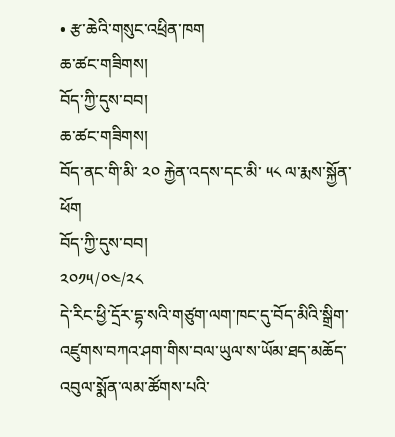• རྩ་ཆེའི་གསུང་འཕྲིན་ཁག
ཆ་ཚང་གཟིགས།
བོད་ཀྱི་དུས་བབ།
ཆ་ཚང་གཟིགས།
བོད་ནང་གི་མི་ ༢༠ རྐྱེན་འདས་དང་མི་ ༥༨ ལ་རྨས་སྐྱོན་ཕོག
བོད་ཀྱི་དུས་བབ།
༢༠༡༥/༠༤/༢༨
དེ་རིང་ཕྱི་དྲོར་དྷ་སའི་གཙུག་ལག་ཁང་དུ་བོད་མིའི་སྒྲིག་འཛུགས་བཀའ་ཤག་གིས་བལ་ཡུལ་ས་ཡོམ་ཐད་མཆོད་འབུལ་སྨོན་ལམ་ཚོགས་པའི་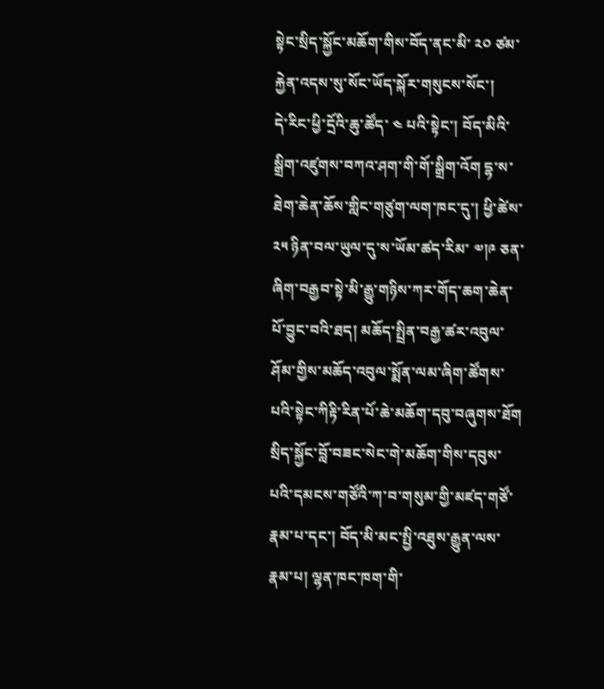སྟེང་སྲིད་སྐྱོང་མཆོག་གིས་བོད་ནང་མི་ ༢༠ ཙམ་རྐྱེན་འདས་སུ་སོང་ཡོད་སྐོར་གསུངས་སོང་།
དེ་རིང་ཕྱི་དྲོའི་ཆུ་ཚོད་ ༤ པའི་སྟེང་། བོད་མིའི་སྒྲིག་འཛུགས་བཀའ་ཤག་གི་གོ་སྒྲིག་འོག དྷ་ས་ཐེག་ཆེན་ཆོས་གླིང་གཙུག་ལག་ཁང་དུ་། ཕྱི་ཚེས་ ༢༥ ཉིན་བལ་ཡུལ་དུ་ས་ཡོམ་ཚད་རིམ་ ༧།༩ ཅན་ཞིག་བརྒྱབ་སྟེ་མི་རྒྱུ་གཉིས་ཀར་གོད་ཆག་ཆེན་པོ་བྱུང་བའི་ཐད། མཆོད་སྤྲིན་བརྒྱ་ཚར་འབུལ་ཤོམ་གྱིས་མཆོད་འབུལ་སྨོན་ལམ་ཞིག་ཚོགས་པའི་སྟེང་ཀིརྟི་རིན་པོ་ཆེ་མཆོག་དབུ་བཞུགས་ཐོག སྲིད་སྐྱོང་བློ་བཟང་སེང་གེ་མཆོག་གིས་དབུས་པའི་དམངས་གཙོའི་ཀ་བ་གསུམ་གྱི་མཛད་གཙོ་རྣམ་པ་དང་། བོད་མི་མང་སྤྱི་འཐུས་རྒྱུན་ལས་རྣམ་པ། ལྷན་ཁང་ཁག་གི་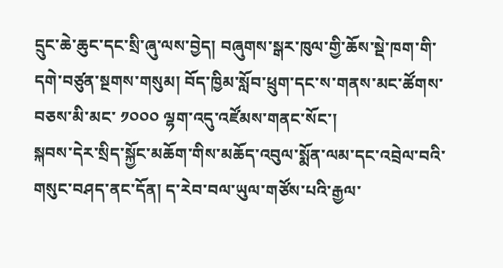དྲུང་ཆེ་ཆུང་དང་སྲི་ཞུ་ལས་བྱེད། བཞུགས་སྒར་ཁུལ་གྱི་ཆོས་སྡེ་ཁག་གི་དགེ་བཙུན་སྔགས་གསུམ། བོད་ཁྱིམ་སློབ་ཕྲུག་དང་ས་གནས་མང་ཚོགས་བཅས་མི་མང་ ༡༠༠༠ ལྷག་འདུ་འཛོམས་གནང་སོང་།
སྐབས་དེར་སྲིད་སྐྱོང་མཆོག་གིས་མཆོད་འབུལ་སྨོན་ལམ་དང་འབྲེལ་བའི་གསུང་བཤད་ནང་དོན། ད་རེབ་བལ་ཡུལ་གཙོས་པའི་རྒྱལ་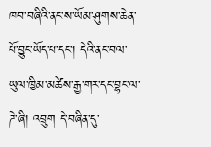ཁབ་བཞིའི་ནང་ས་ཡོམ་ཤུགས་ཆེན་པོ་བྱུང་ཡོད་པ་དང་། དེའི་ནང་བལ་ཡུལ་ཁྱིམ་མཚེས་རྒྱ་གར་དང་བྷང་ལ་ཌེ་ཞི། འབྲུག དེ་བཞིན་དུ་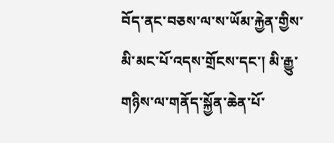བོད་ནང་བཅས་ལ་ས་ཡོམ་རྐྱེན་གྱིས་མི་མང་པོ་འདས་གྲོངས་དང་། མི་རྒྱུ་གཉིས་ལ་གནོད་སྐྱོན་ཆེན་པོ་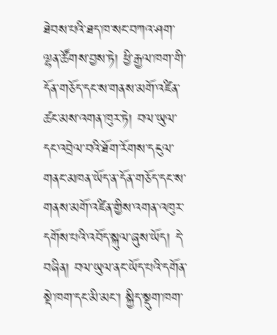ཐེབས་པའི་ཐད་ཁ་སང་བཀའ་ཤག་ལྷན་ཚོགས་བྱས་ཏེ། ཕྱི་རྒྱལ་ཁག་གི་དོན་གཅོད་དང་ས་གནས་མགོ་འཛིན་ཚང་མས་འགན་ཁུར་ཏེ། བལ་ཡུལ་དང་འབྲེལ་བའི་ཐོག་རོགས་དངུལ་གནང་མཁན་ཡོད་ན་དོན་གཅོད་དང་ས་གནས་མགོ་འཛིན་གྱིས་འགན་འཁུར་དགོས་པའི་འབོད་སྐུལ་ཞུས་ཡོད། དེ་བཞིན། བལ་ཡུལ་ནང་ཡོད་པའི་དགོན་སྡེ་ཁག་དང་མི་མང་། སྐྱིད་སྡུག་ཁག་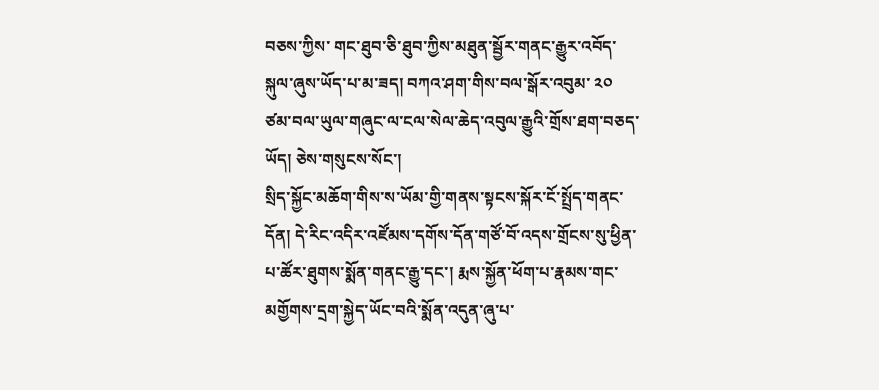བཅས་ཀྱིས་ གང་ཐུབ་ཅི་ཐུབ་ཀྱིས་མཐུན་སྦྱོར་གནང་རྒྱུར་འབོད་སྐུལ་ཞུས་ཡོད་པ་མ་ཟད། བཀའ་ཤག་གིས་བལ་སྒོར་འབུམ་ ༢༠ ཙམ་བལ་ཡུལ་གཞུང་ལ་ངལ་སེལ་ཆེད་འབུལ་རྒྱུའི་གྲོས་ཐག་བཅད་ཡོད། ཅེས་གསུངས་སོང་།
སྲིད་སྐྱོང་མཆོག་གིས་ས་ཡོམ་གྱི་གནས་སྟངས་སྐོར་ངོ་སྤྲོད་གནང་དོན། དེ་རིང་འདིར་འཛོམས་དགོས་དོན་གཙོ་བོ་འདས་གྲོངས་སུ་ཕྱིན་པ་ཚོར་ཐུགས་སྨོན་གནང་རྒྱུ་དང་། རྨས་སྐྱོན་ཕོག་པ་རྣམས་གང་མགྱོགས་དྲག་སྐྱེད་ཡོང་བའི་སྨོན་འདུན་ཞུ་པ་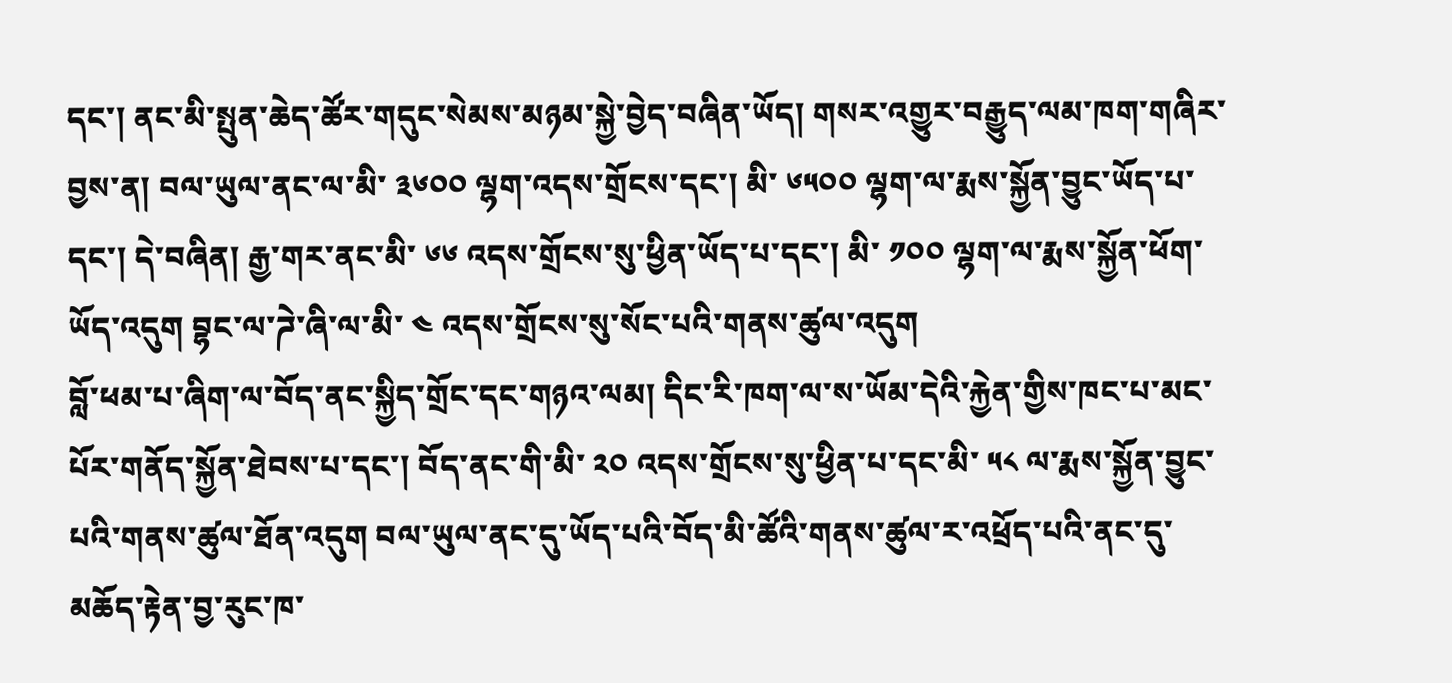དང་། ནང་མི་སྤུན་ཆེད་ཚོར་གདུང་སེམས་མཉམ་སྐྱེ་བྱེད་བཞིན་ཡོད། གསར་འགྱུར་བརྒྱུད་ལམ་ཁག་གཞིར་བྱས་ན། བལ་ཡུལ་ནང་ལ་མི་ ༣༦༠༠ ལྷག་འདས་གྲོངས་དང་། མི་ ༦༥༠༠ ལྷག་ལ་རྨས་སྐྱོན་བྱུང་ཡོད་པ་དང་། དེ་བཞིན། རྒྱ་གར་ནང་མི་ ༦༦ འདས་གྲོངས་སུ་ཕྱིན་ཡོད་པ་དང་། མི་ ༡༠༠ ལྷག་ལ་རྨས་སྐྱོན་ཕོག་ཡོད་འདུག བྷང་ལ་ཌེ་ཞི་ལ་མི་ ༤ འདས་གྲོངས་སུ་སོང་པའི་གནས་ཚུལ་འདུག
བློ་ཕམ་པ་ཞིག་ལ་བོད་ནང་སྐྱིད་གྲོང་དང་གཉའ་ལམ། དིང་རི་ཁག་ལ་ས་ཡོམ་དེའི་རྐྱེན་གྱིས་ཁང་པ་མང་པོར་གནོད་སྐྱོན་ཐེབས་པ་དང་། བོད་ནང་གི་མི་ ༢༠ འདས་གྲོངས་སུ་ཕྱིན་པ་དང་མི་ ༥༨ ལ་རྨས་སྐྱོན་བྱུང་པའི་གནས་ཚུལ་ཐོན་འདུག བལ་ཡུལ་ནང་དུ་ཡོད་པའི་བོད་མི་ཚོའི་གནས་ཚུལ་ར་འཕྲོད་པའི་ནང་དུ་མཆོད་རྟེན་བྱ་རུང་ཁ་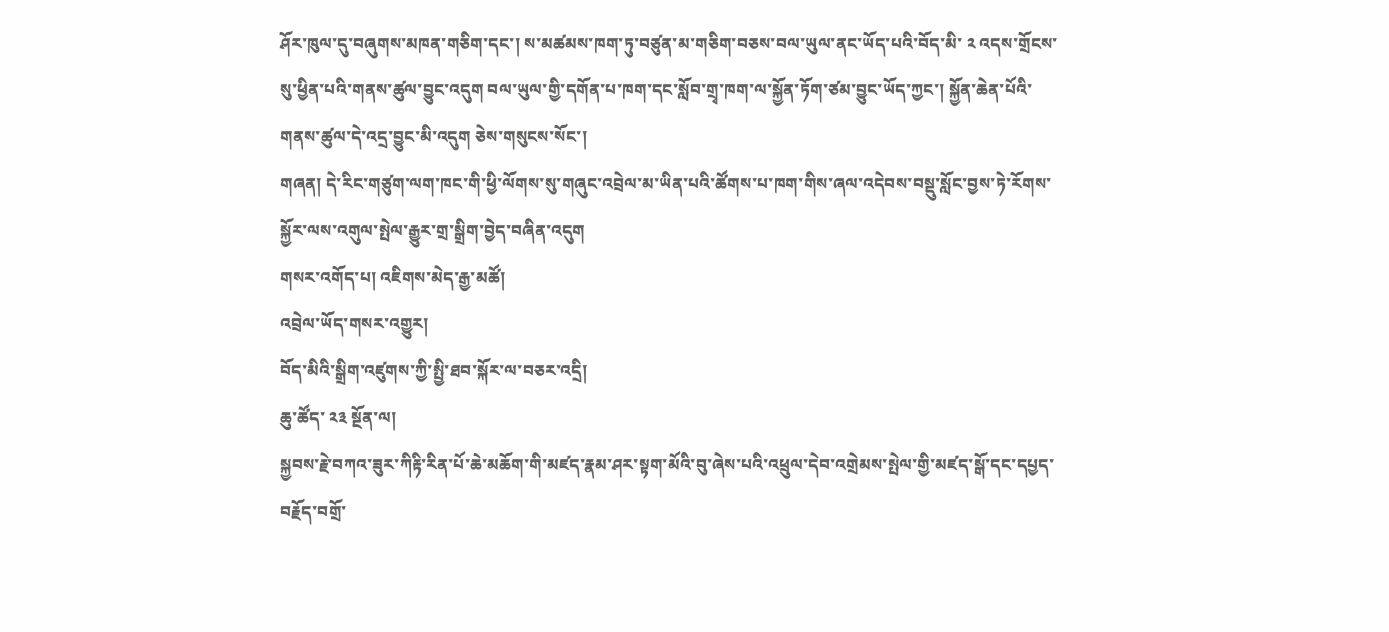ཤོར་ཁུལ་དུ་བཞུགས་མཁན་གཅིག་དང་། ས་མཚམས་ཁག་ཏུ་བཙུན་མ་གཅིག་བཅས་བལ་ཡུལ་ནང་ཡོད་པའི་བོད་མི་ ༢ འདས་གྲོངས་སུ་ཕྱིན་པའི་གནས་ཚུལ་བྱུང་འདུག བལ་ཡུལ་གྱི་དགོན་པ་ཁག་དང་སློབ་གྲྭ་ཁག་ལ་སྐྱོན་ཏོག་ཙམ་བྱུང་ཡོད་ཀྱང་། སྐྱོན་ཆེན་པོའི་གནས་ཚུལ་དེ་འདྲ་བྱུང་མི་འདུག ཅེས་གསུངས་སོང་།
གཞན། དེ་རིང་གཙུག་ལག་ཁང་གི་ཕྱི་ལོགས་སུ་གཞུང་འབྲེལ་མ་ཡིན་པའི་ཚོགས་པ་ཁག་གིས་ཞལ་འདེབས་བསྡུ་སློང་བྱས་ཏེ་རོགས་སྐྱོར་ལས་འགུལ་སྤེལ་རྒྱུར་གྲ་སྒྲིག་བྱེད་བཞིན་འདུག
གསར་འགོད་པ། འཇིགས་མེད་རྒྱ་མཚོ།
འབྲེལ་ཡོད་གསར་འགྱུར།
བོད་མིའི་སྒྲིག་འཛུགས་ཀྱི་སྤྱི་ཐབ་སྐོར་ལ་བཅར་འདྲི།
ཆུ་ཚོད་ ༢༣ སྔོན་ལ།
སྐྱབས་རྗེ་བཀའ་ཟུར་ཀིརྟི་རིན་པོ་ཆེ་མཆོག་གི་མཛད་རྣམ་ཤར་སྟག་མོའི་བུ་ཞེས་པའི་འཕྲུལ་དེབ་འགྲེམས་སྤེལ་གྱི་མཛད་སྒོ་དང་དཔྱད་བརྗོད་བགྲོ་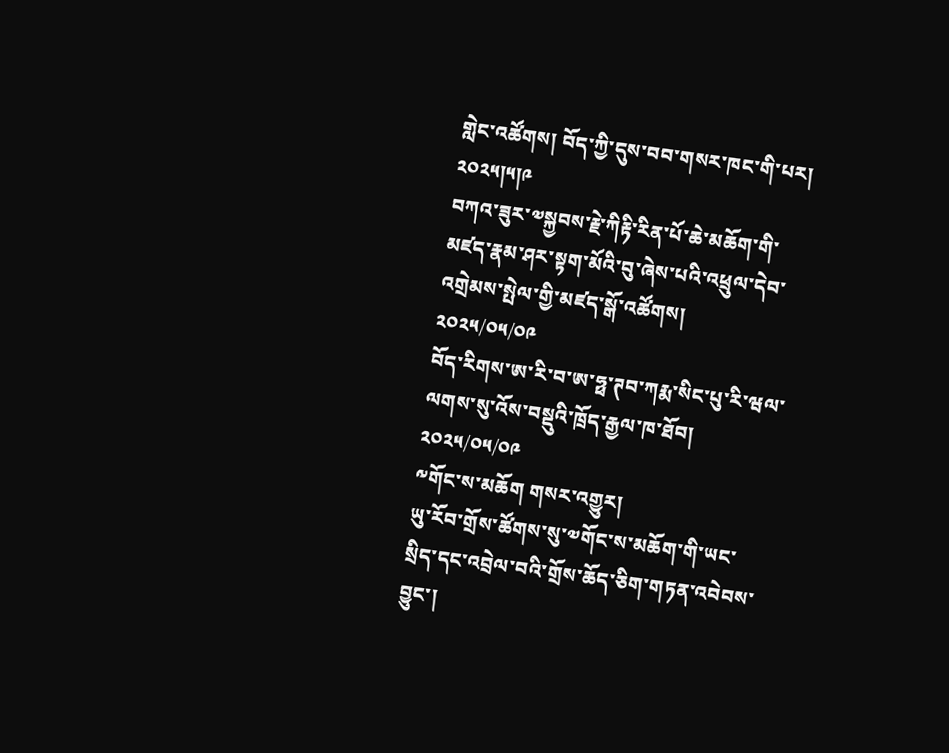གླེང་འཚོགས། བོད་ཀྱི་དུས་བབ་གསར་ཁང་གི་པར། ༢༠༢༥།༥།༩
བཀའ་ཟུར་༧སྐྱབས་རྗེ་ཀིརྟི་རིན་པོ་ཆེ་མཆོག་གི་མཛད་རྣམ་ཤར་སྟག་མོའི་བུ་ཞེས་པའི་འཕྲུལ་དེབ་འགྲེམས་སྤེལ་གྱི་མཛད་སྒོ་འཚོགས།
༢༠༢༥/༠༥/༠༩
བོད་རིགས་ཨ་རི་བ་ཨ་ཧྥ་ཊབ་ཀརྨ་སིང་པུ་རི་ཝལ་ལགས་སུ་འོས་བསྡུའི་ཁྲོད་རྒྱལ་ཁ་ཐོབ།
༢༠༢༥/༠༥/༠༩
༸གོང་ས་མཆོག གསར་འགྱུར།
ཡུ་རོབ་གྲོས་ཚོགས་སུ་༧གོང་ས་མཆོག་གི་ཡང་སྲིད་དང་འབྲེལ་བའི་གྲོས་ཆོད་ཅིག་གཏན་འབེབས་བྱུང་།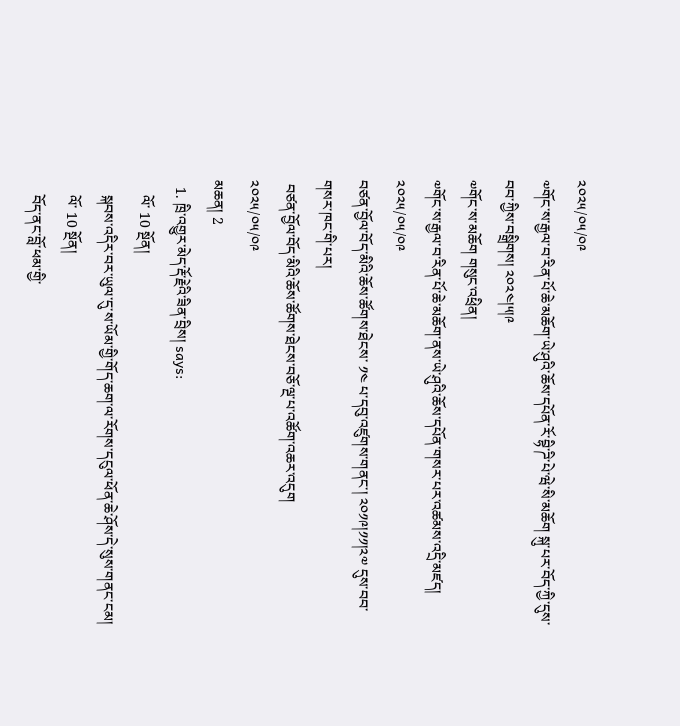༢༠༢༥/༠༥/༠༩
༧གོང་ས་རྒྱལ་བ་རིན་པོ་ཆེ་མཆོག་ཡེ་ཤུའི་ཆོས་དཔོན་རོ་བྷི་ཌི་པེ་ཝེ་སི་མཆོག སྐུ་པར་བོད་ཀྱི་དུས་བབ་ཀྱིས་བསྒྲིགས། ༢༠༢༤།༥།༩
༧གོང་ས་མཆོག གསུང་འཕྲིན།
༧གོང་ས་རྒྱལ་བ་རིན་པོ་ཆེ་མཆོག་ནས་ཡེ་ཤུའི་ཆོས་དཔོན་གསར་པར་འཚམས་འདྲི་མཛད།
༢༠༢༥/༠༥/༠༩
བཙན་བྱོལ་བོད་མིའི་ཆོས་ཚོགས་ཐེངས་ ༡༤ པ་དབུ་འཛུགས་གནང་། ༢༠༡༩།༡༡།༢༧ དུས་བབ་གསར་ཁང་གི་པར།
 བཙན་བྱོལ་བོད་མིའི་ཆོས་ཚོགས་ཐེངས་བཅོ་ལྔ་པ་འཚོག་འཆར་འདུག
༢༠༢༥/༠༥/༠༩
མཆན། 2
  1. ཁྲི་འགྱུར་མེད་རྡོ་རྗེའི་ཟིན་བྲིས། says:
    ལོ་ 10 སྔོན།
    སྐབས་འདིར་བར་ཡུལ་དུ་ས་ཡོམ་གྱི་གོད་ཆག་ལ་རོགས་དངུལ་ཕོན་ཆེ་ཤོས་དེ་སུས་གནང་ངམ།
    ལོ་ 10 སྔོན།
    བོད་ནང་བློ་ཕམ་གྱི་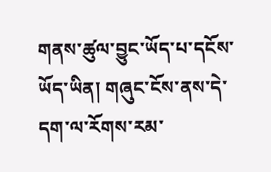གནས་ཚུལ་བྱུང་ཡོད་པ་དངོས་ཡོད་ཡིན། གཞུང་ངོས་ནས་དེ་དག་ལ་རོགས་རམ་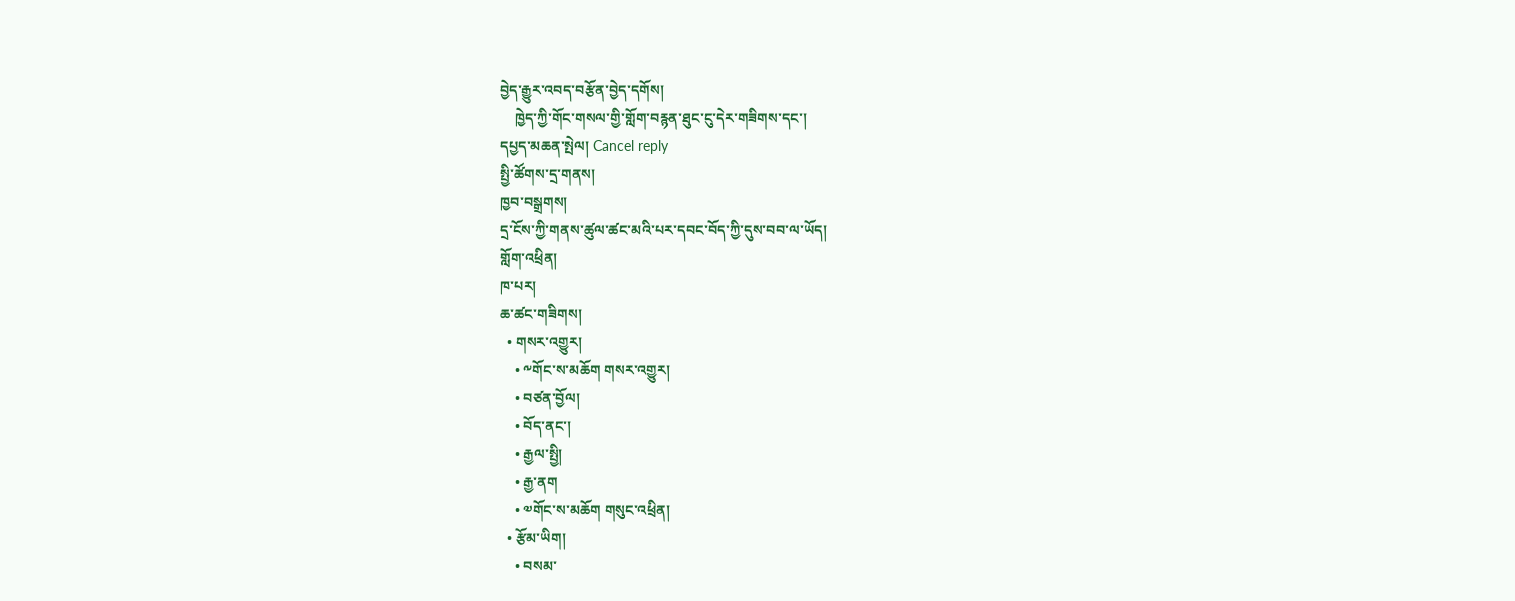བྱེད་རྒྱུར་འབད་བརྩོན་བྱེད་དགོས།
    ཁྱེད་ཀྱི་གོང་གསལ་གྱི་གློག་བརྙན་ཐུང་ངུ་དེར་གཟིགས་དང་།
དཔྱད་མཆན་སྤེལ། Cancel reply
སྤྱི་ཚོགས་དྲ་གནས།
ཁྱབ་བསྒྲགས།
དྲ་ངོས་ཀྱི་གནས་ཚུལ་ཚང་མའི་པར་དབང་བོད་ཀྱི་དུས་བབ་ལ་ཡོད།
གློག་འཕྲིན།
ཁ་པར།
ཆ་ཚང་གཟིགས།
  • གསར་འགྱུར།
    • ༸གོང་ས་མཆོག གསར་འགྱུར།
    • བཙན་བྱོལ།
    • བོད་ནང་།
    • རྒྱལ་སྤྱི།
    • རྒྱ་ནག
    • ༧གོང་ས་མཆོག གསུང་འཕྲིན།
  • རྩོམ་ཡིག།
    • བསམ་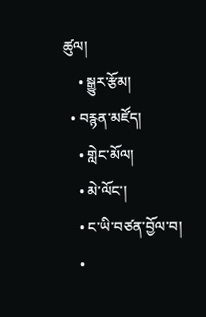ཚུལ།
    • སྒྱུར་རྩོམ།
  • བརྙན་མཛོད།
    • གླེང་མོལ།
    • མེ་ལོང་།
    • ང་ཡི་བཙན་བྱོལ་བ།
    •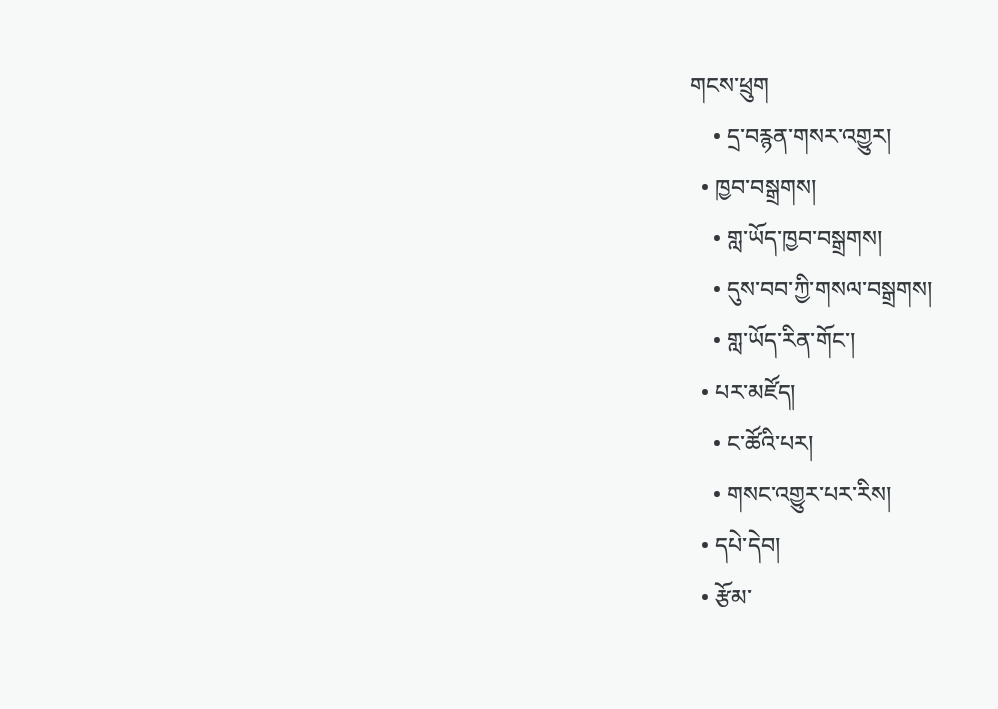གངས་ཕྲུག
    • དྲ་བརྙན་གསར་འགྱུར།
  • ཁྱབ་བསྒྲགས།
    • གླ་ཡོད་ཁྱབ་བསྒྲགས།
    • དུས་བབ་ཀྱི་གསལ་བསྒྲགས།
    • གླ་ཡོད་རིན་གོང་།
  • པར་མཛོད།
    • ང་ཚོའི་པར།
    • གསང་འགྱུར་པར་རིས།
  • དཔེ་དེབ།
  • རྩོམ་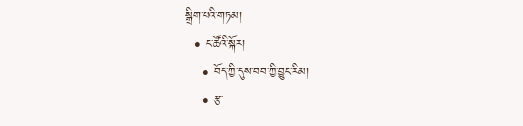སྒྲིག་པའི་གཏམ།
  • ང་ཚོའི་སྐོར།
    • བོད་ཀྱི་དུས་བབ་ཀྱི་བྱུང་རིམ།
    • རྩ་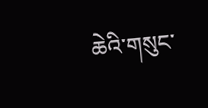ཆེའི་གསུང་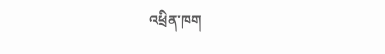འཕྲིན་ཁག